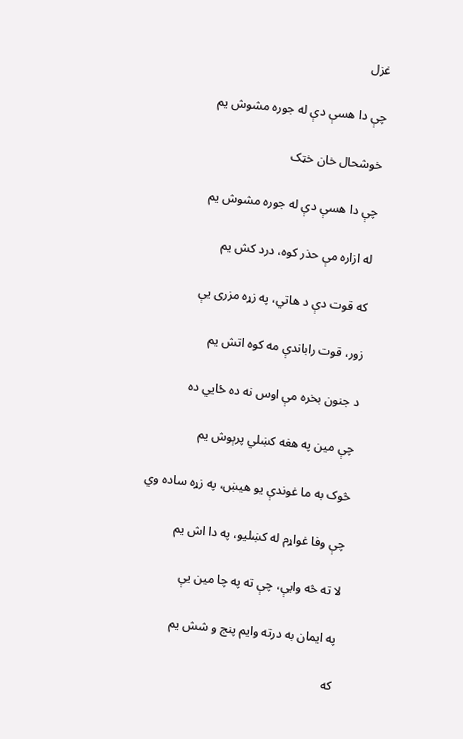غزل

چې دا هسې دې له جوره مشوش يم

خوشحال خان خټک

چې دا هسې دې له جوره مشوش يم

له ازاره مې حذر کوه، درد کش يم

که قوت دې د هاتي، په زړه مزری يې

زور، قوت راباندې مه کوه اتش يم

د جنون بخره مې اوس نه ده ځايي ده

چې مين په هغه کښلي پرېوش يم

څوک به ما غوندې يو هيښ، په زړه ساده وي

چې وفا غواړم له کښليو، په دا اش يم

لا ته څه وايې، چې ته په چا مين يې

په ايمان به درته وايم پنج و شش يم

که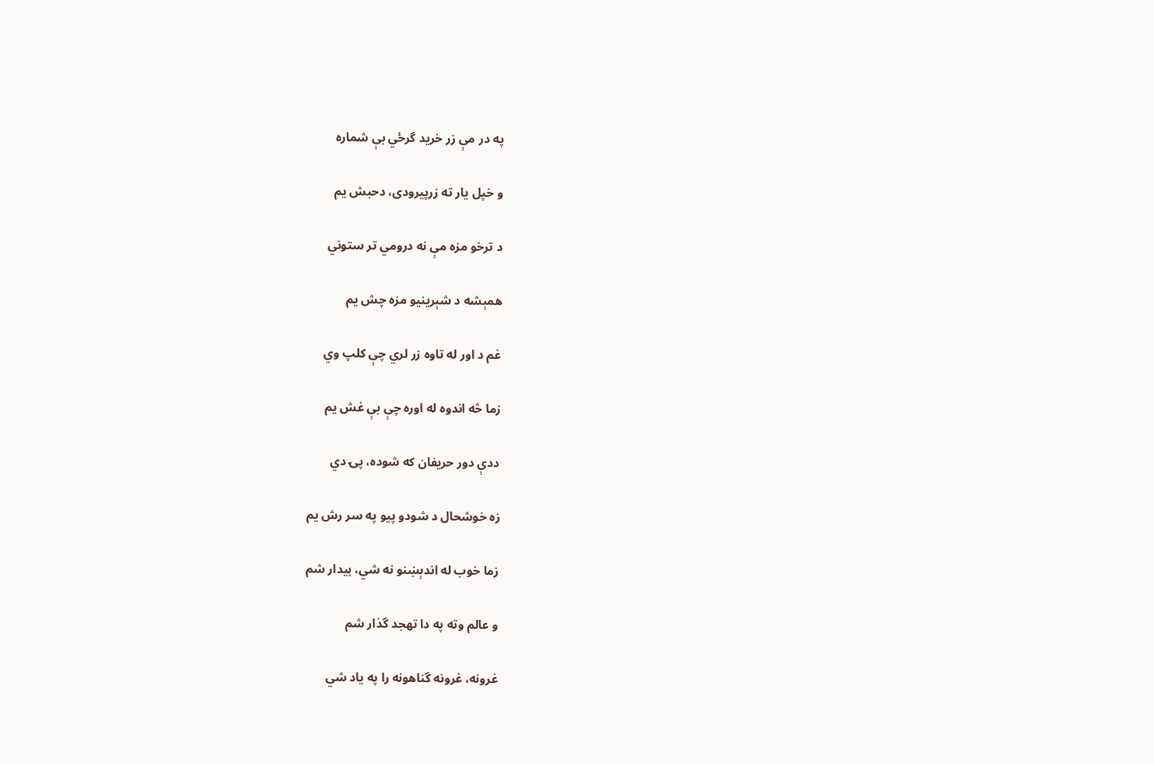په در مې زر خريد گرځي بې شماره

و خپل يار ته زرپيرودی، دحبش يم

د ترخو مزه مې نه درومي تر ستوني

همېشه د شېرينيو مزه چش يم

غم د اور له تاوه زر لري چې کلپ وي

زما څه اندوه له اوره چې بې غش يم

ددې دور حريفان که شوده، پۍ دي

زه خوشحال د شودو پيو په سر رش يم

زما خوب له اندېښنو نه شي، بيدار شم

و عالم وته په دا تهجد گذار شم

غرونه، غرونه گناهونه را په ياد شي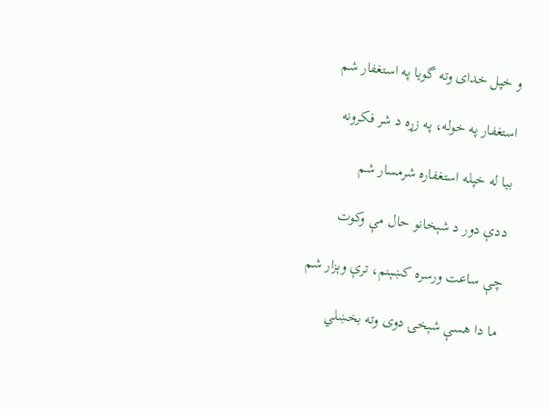و خپل خدای وته گويا په استغفار شم

استغفار په خوله، په زړه د شر فکرونه

بيا له خپله استغفاره شرمسار شم

ددې دور د شېخانو حال مې وکوت

چې ساعت ورسره کښېنم، ترې وېزار شم

ما دا هسې شېخۍ دوی وته بخښلي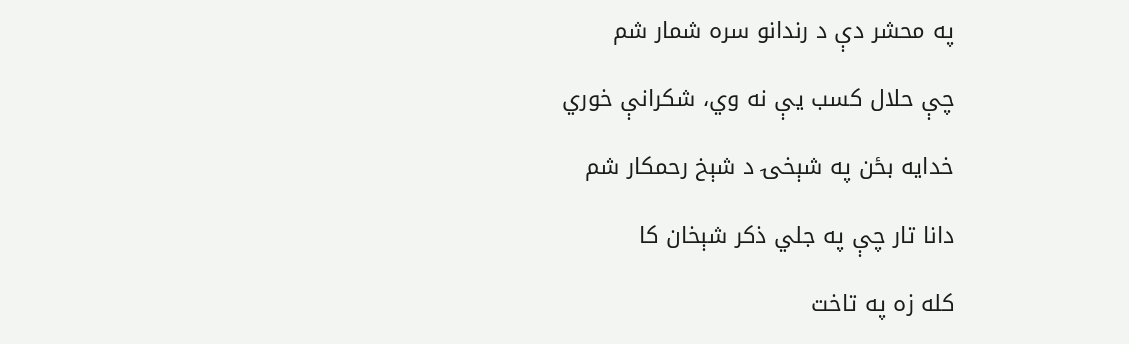په محشر دې د رندانو سره شمار شم

چې حلال کسب يې نه وي، شکرانې خوري

خدايه بځن په شېخۍ د شېخ رحمکار شم

دانا تار چې په جلي ذکر شېخان کا

کله زه په تاخت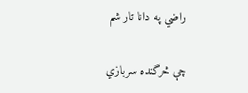راضي په دانا تار شم

چې څرگنده سربازي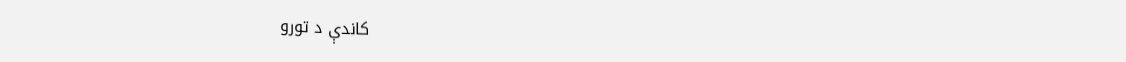کاندې د تورو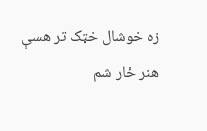زه خوشال خټک تر هسې هنر ځار شم